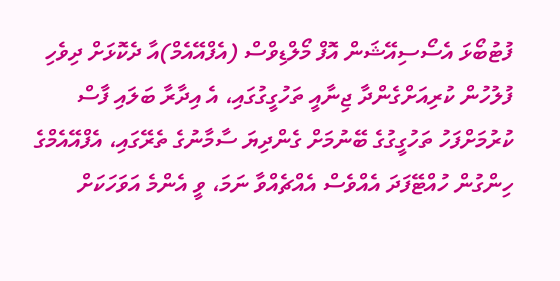ފުޓުބޯޅަ އެސޯސިއޭޝަން އޮފް މޯލްޑިވްސް (އެފްއޭއެމް)އާ ދެކޮޅަށް ދިވެހި ފުލުހުން ކުރިއަށްގެންދާ ޖިނާއީ ތަހުގީގުގައި، އެ އިދާރާ ބަލައި ފާސް ކުރުމަށްފަހު ތަހުގީގުގެ ބޭނުމަށް ގެންދިޔަ ސާމާނުގެ ތެރޭގައި، އެފްއޭއެމްގެ ހިންގުން ހުއްޓޭފަދަ އެއްވެސް އެއްޗެއްވާ ނަމަ، ވީ އެންމެ އަވަހަކަށް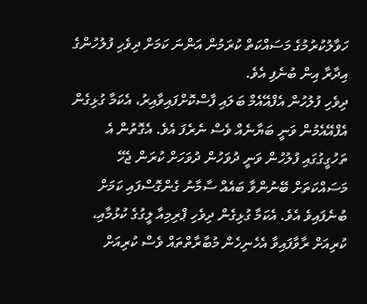ހަވާލުކުރުމުގެ މަސައްކަތް ކުރަމުން އަންނަ ކަމަށް ދިވެހި ފުލުހުންގެ އިދާރާ އިން ބުނެފި އެވެ.
ދިވެހި ފުލުހުން އެފްއޭއެމް ބަލައި ފާސްކޮށްފައިވާއިރު، އެކަމާ ގުޅިގެން އެފްއޭއެމުން ވަނީ ބަޔާނެއް ވެސް ނެރެފަ އެވެ. އެގޮތުން އެ ތަހުގީގުގައި ފުލުހުން ވަނީ ދުވަހުން ދުވަހަށް ކުރަން ޖެހޭ މަސައްކަތަށް ބޭނުންވާ ބައެއް ސާމާނު ގެންގޮސްފައި ކަމަށް ބުނެފައިވެ އެވެ. އެކަމާ ގުޅިގެން ދިވެހި ޕްރިމިއާ ލީގުގެ ކުޅުމާއި، ކުރިއަށް ރާވާފައިވާ އެހެނިހެން މުބާރާތްތައް ވެސް ކުރިއަށް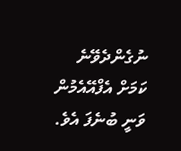ނުގެންދެވޭނެ ކަމަށް އެފްއޭއެމުން ވަނީ ބުނެފަ އެވެ.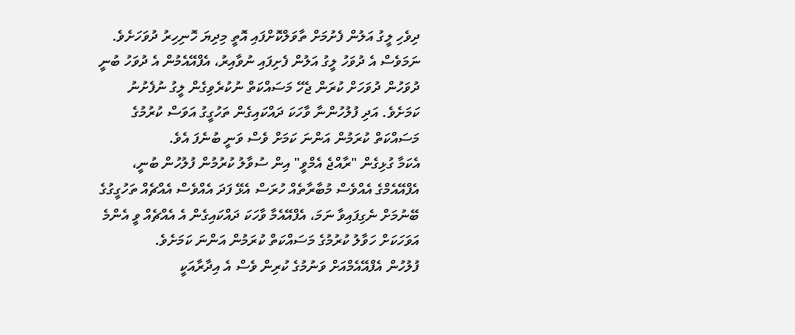ދިވެހި ލީގު އަލުން ފެށުމަށް ތާވަލްކޮށްފައި އޮތީ މިދިޔަ ހޮނިހިރު ދުވަހަށެވެ. ނަމަވެސް އެ ދުވަހު ލީގު އަލުން ފެށިފައި ނުވާއިރު، އެފްއޭއެމުން އެ ދުވަހު ބުނީ ދުވަހުން ދުވަހަށް ކުރަން ޖެހޭ މަސައްކަތް ނުކުރެވިގެން ލީގު ނުފެށުނު ކަމަށެވެ. އަދި ފުލުހުންނާ ވާހަކަ ދައްކައިގެން ތަހުގީގު އަވަސް ކުރުމުގެ މަސައްކަތް ކުރަމުން އަންނަ ކަމަށް ވެސް ވަނީ ބުނެފަ އެވެ.
އެކަމާ ގުޅިގެން "ރާއްޖެ އެމްވީ" އިން ސުވާލު ކުރުމުން ފުލުހުން ބުނީ، އެފްއޭއެމްގެ އެއްވެސް މުބާރާތެއް ހުރަސް އެޅޭ ފަދަ އެއްވެސް އެއްޗެއް ތަހުގީގުގެ ބޭނުމަށް ނެގިފައިވާ ނަމަ، އެފްއޭއެމާ ވާހަކަ ދައްކައިގެން އެ އެއްޗެއް ވީ އެންމެ އަވަހަކަށް ހަވާލު ކުރުމުގެ މަސައްކަތް ކުރަމުން އަންނަ ކަމަށެވެ.
ފުލުހުން އެފްއޭއެމްއަށް ވަނުމުގެ ކުރިން ވެސް އެ އިދާރާއަކީ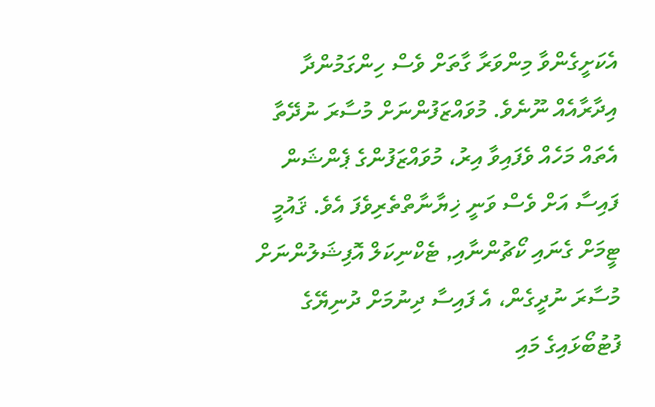އެކަށީގެންވާ މިންވަރާ ގާތަށް ވެސް ހިންގަމުންދާ އިދާރާއެއް ނޫނެވެ. މުވައްޒަފުންނަށް މުސާރަ ނުދޭތާ އެތައް މަހެއް ވެފައިވާ އިރު، މުވައްޒަފުންގެ ޕެންޝަން ފައިސާ އަށް ވެސް ވަނީ ޚިޔާނާތްތެރިވެފަ އެވެ. ޤައުމީ ޓީމަށް ގެނައި ކޯޗުންނާއި, ޓެކްނިކަލް އޮފިޝަލުންނަށް މުސާރަ ނުދީގެން، އެ ފައިސާ ދިނުމަށް ދުނިޔޭގެ ފުޓުބޯޅައިގެ މައި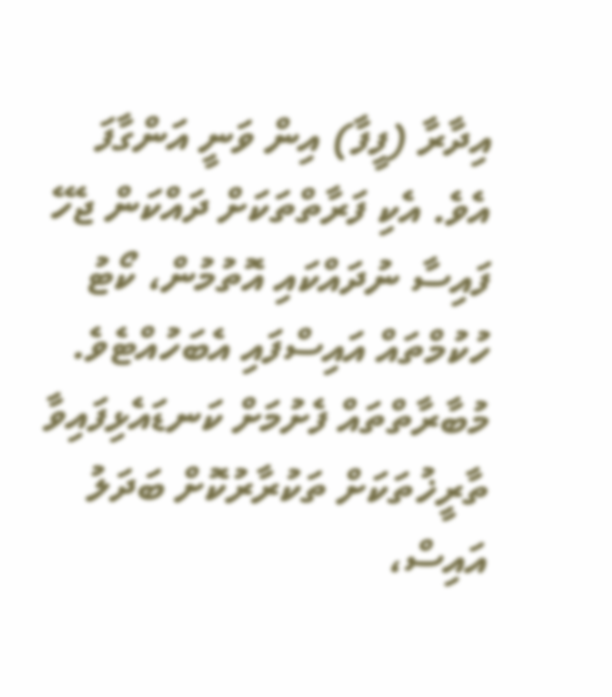އިދާރާ (ފީފާ) އިން ވަނީ އަންގާފަ އެވެ. އެކި ފަރާތްތަކަށް ދައްކަން ޖެހޭ ފައިސާ ނުދައްކައި އޮތުމުން، ކޯޓު ހުކުމްތައް އައިސްފައި އެބަހުއްޓެވެ. މުބާރާތްތައް ފެށުމަށް ކަނޑައެޅިފައިވާ ތާރީޚުތަކަށް ތަކުރާރުކޮށް ބަދަލު އައިސް،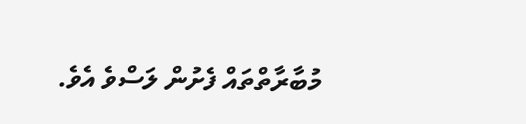މުބާރާތްތައް ފެށުން ލަސްވެ އެވެ.